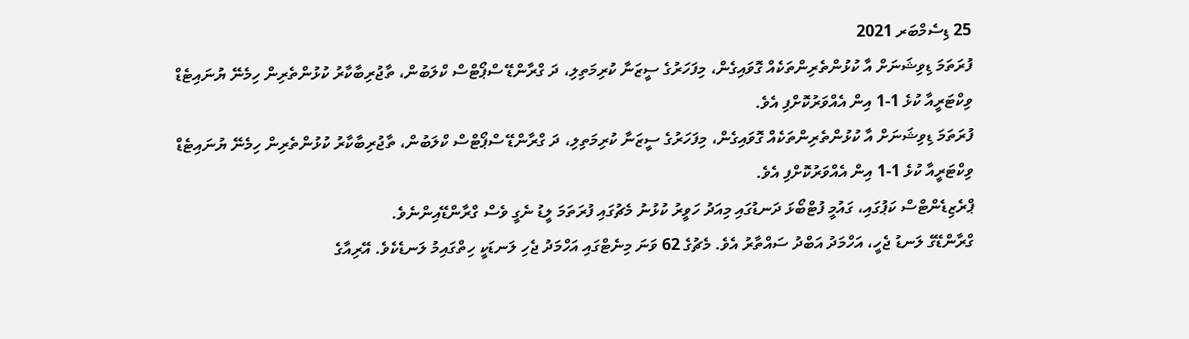25 ޑިސެމްބަރ 2021
ފުރަތަމަ ޑިވިޝަނަށް އާ ކުޅުންތެރިންތަކެއް ގޮވައިގެން، މިފަހަރުގެ ސީޒަނާ ކުރިމަތިލި، ދަ ގްރާންޑޭ ސްޕޯޓްސް ކްލަބުން، ތާޖުރިބާކާރު ކުޅުންތެރިން ހިމެނޭ ޔުނައިޓެޑް ވިކްޓަރީއާ ކުޅެ 1-1 އިން އެއްވަރުކޮށްފި އެވެ.
ފުރަތަމަ ޑިވިޝަނަށް އާ ކުޅުންތެރިންތަކެއް ގޮވައިގެން، މިފަހަރުގެ ސީޒަނާ ކުރިމަތިލި، ދަ ގްރާންޑޭ ސްޕޯޓްސް ކްލަބުން، ތާޖުރިބާކާރު ކުޅުންތެރިން ހިމެނޭ ޔުނައިޓެޑް ވިކްޓަރީއާ ކުޅެ 1-1 އިން އެއްވަރުކޮށްފި އެވެ.
ޕްރެޒިޑެންޓްސް ކަޕުގައި، ގައުމީ ފުޓްބޯޅަ ދަނޑުގައި މިއަދު ހަވީރު ކުޅުނު މެޗުގައި ފުރަތަމަ ލީޑު ނެގީ ވެސް ގްރާންޑޭއިންނެވެ.
ގްރާންޑޭގެ ލަނޑު ޖެހީ، އަހްމަދު އަބްދު ސައްތާރު އެވެ. މެޗުގެ 62 ވަނަ މިނެޓްގައި އަހްމަދު ޖެހި ލަނޑަކީ ހިތްގައިމު ލަނޑެކެވެ. އޭރިއާގެ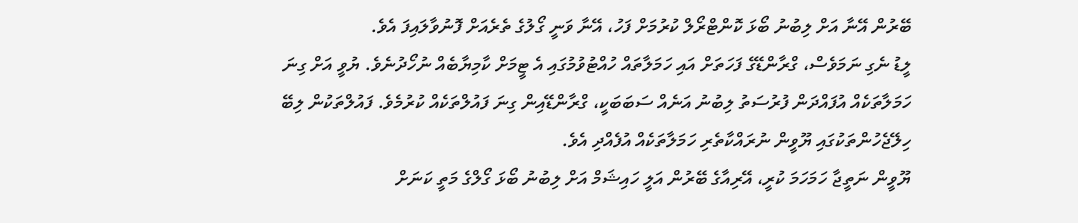ބޭރުން އޭނާ އަށް ލިބުނު ބޯޅަ ކޮންޓްރޯލް ކުރުމަށް ފަހު، އޭނާ ވަނީ ގޯލުގެ ތެރެއަށް ފޮނުވާލައިފަ އެވެ.
ލީޑު ނެގި ނަމަވެސް، ގްރާންޑޭގެ ފަހަތަށް އައި ހަމަލާތައް ހުއްޓުވުމުގައި އެ ޓީމަށް ކާމިޔާބެއް ނުހޯދުނެވެ. ޔުވީ އަށް ގިނަ ހަމަލާތަކެއް އުފައްދަން ފުރުސަތު ލިބުނު އަނެއް ސަބަބަކީ، ގްރާންޑޭއިން ގިނަ ފައުލްތަކެއް ކުރުމެވެ. ފައުލްތަކުން ލިބޭ ހިލޭޖެހުންތަކުގައި ޔޫވީން ނުރައްކާތެރި ހަމަލާތަކެއް އުފެއްދި އެވެ.
ޔޫވީން ނަތީޖާ ހަމަހަމަ ކުރީ، އޭރިއާގެ ބޭރުން އަލީ ހައިޝަމް އަށް ލިބުނު ބޯޅަ ގޯލްގެ މަތީ ކަނަށް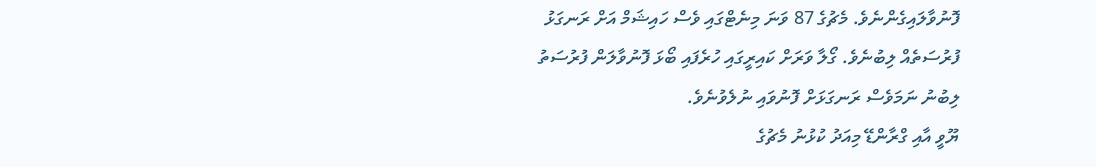ފޮނުވާލައިގެންނެވެ. މެޗުގެ 87 ވަނަ މިނެޓްގައި ވެސް ހައިޝަމް އަށް ރަނގަޅު ފުރުސަތެއް ލިބުނެވެ. ގޯލާ ވަރަށް ކައިރީގައި ހުރެފައި ބޯޅަ ފޮނުވާލަން ފުރުސަތު ލިބުނު ނަމަވެސް ރަނގަޅަށް ފޮނުވައި ނުލެވުނެވެ.
ޔޫވީ އާއި ގްރާންޑޭ މިއަދު ކުޅުނު މެޗުގެ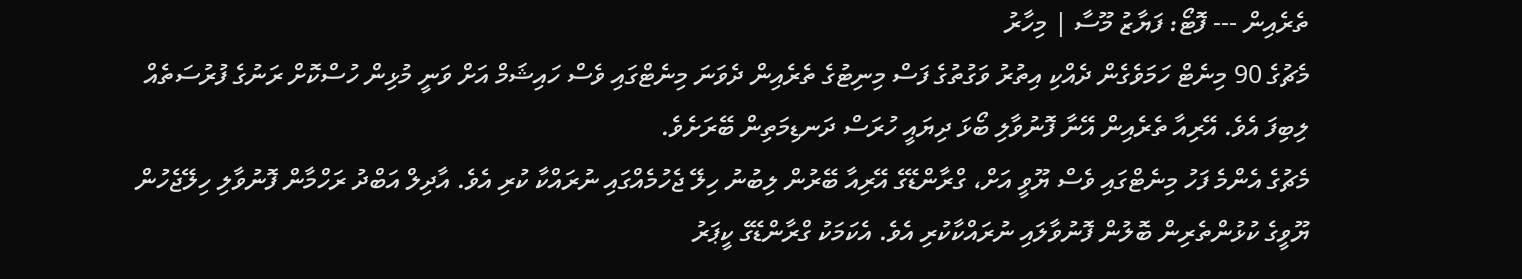ތެރެއިން --- ފޮޓޯ: ފަޔާޒު މޫސާ | މިހާރު
މެޗުގެ 90 މިނެޓް ހަމަވެގެން ދެއްކި އިތުރު ވަގުތުގެ ފަސް މިނިޓުގެ ތެރެއިން ދެވަނަ މިނެޓްގައި ވެސް ހައިޝަމް އަށް ވަނީ މުޅިން ހުސްކޮށް ރަނުގެ ފުރުސަތެއް ލިބިފަ އެވެ. އޭރިއާ ތެރެއިން އޭނާ ފޮނުވާލި ބޯޅަ ދިޔައީ ހުރަސް ދަނޑިމަތިން ބޭރަށެވެ.
މެޗުގެ އެންމެ ފަހު މިނެޓްގައި ވެސް ޔޫވީ އަށް، ގްރާންޑޭގެ އޭރިއާ ބޭރުން ލިބުނު ހިލޭ ޖެހުމެއްގައި ނުރައްކާ ކުރި އެވެ. އާދިލް އަބްދު ރަހްމާން ފޮނުވާލި ހިލޭޖެހުން ޔޫވީގެ ކުޅުންތެރިން ބޮލުން ފޮނުވާލައި ނުރައްކާކުރި އެވެ. އެކަމަކު ގްރާންޑޭގެ ކީޕަރު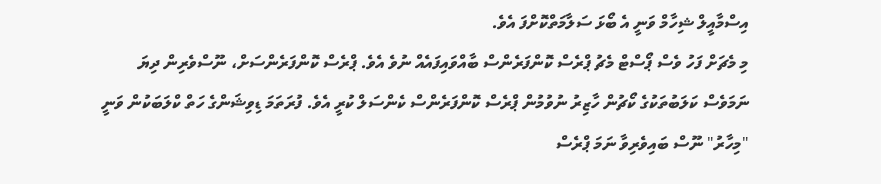އިސްމާއީލް ޝިހާމް ވަނީ އެ ބޯޅަ ސަލާމަތްކޮށްފަ އެވެ.
މި މެޗަށް ފަހު ވެސް ޕޯސްޓް މެޗު ޕްރެސް ކޮންފަރެންސް ބާއްވައިފައެއް ނުވެ އެވެ. ޕްރެސް ކޮންފަރެންސަށް، ނޫސްވެރިން ދިޔަ ނަމަވެސް ކަލަބުތަކުގެ ކޯޗުން ހާޒިރު ނުވުމުން ޕްރެސް ކޮންފަރެންސް ކެންސަލް ކުރީ އެވެ. ފުރަތަމަ ޑިވިޝަންގެ ހަތް ކްލަބަކުން ވަނީ "މިހާރު" ނޫސް ބައިވެރިވާ ނަމަ ޕްރެސް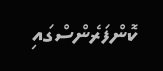ކޮންފަރެންސްގައި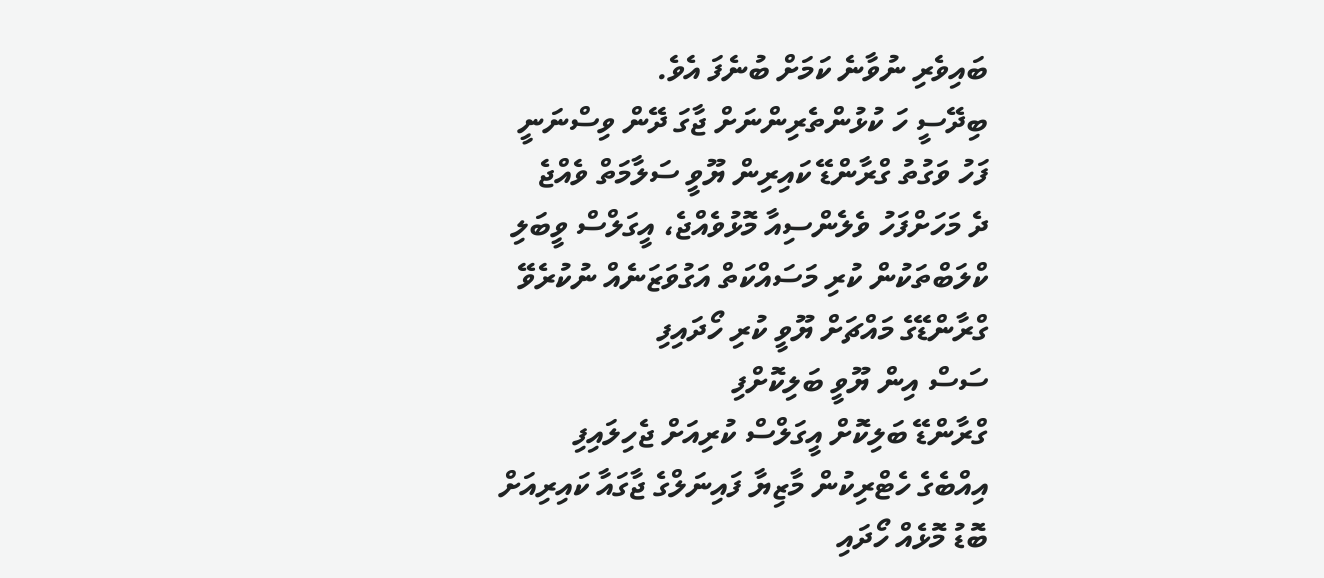ބައިވެރި ނުވާނެ ކަމަށް ބުނެފަ އެވެ.
ބިދޭސީ ހަ ކުޅުންތެރިންނަށް ޖާގަ ދޭން ވިސްނަނީ
ފަހު ވަގުތު ގްރާންޑޭ ކައިރިން ޔޫވީ ސަލާމަތް ވެއްޖެ
ދެ މަހަށްފަހު ވެލެންސިއާ މޮޅުވެއްޖެ، އީގަލްސް ވީބަލި
ކްލަބްތަކުން ކުރި މަސައްކަތް އަގުވަޒަނެއް ނުކުރެވޭ
ގްރާންޑޭގެ މައްޗަށް ޔޫވީ ކުރި ހޯދައިފި
ސަސް އިން ޔޫވީ ބަލިކޮށްފި
ގްރާންޑޭ ބަލިކޮށް އީގަލްސް ކުރިއަށް ޖެހިލައިފި
އިއްބެގެ ހެޓްރިކުން މާޒިޔާ ފައިނަލްގެ ޖާގައާ ކައިރިއަށް
ބޮޑު މޮޅެއް ހޯދައި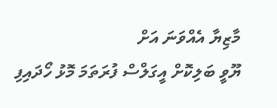މާޒިޔާ އެއްވަނަ އަށް
ޔޫވީ ބަލިކޮށް އީގަލްސް ފުރަތަމަ މޮޅު ހޯދައިފި